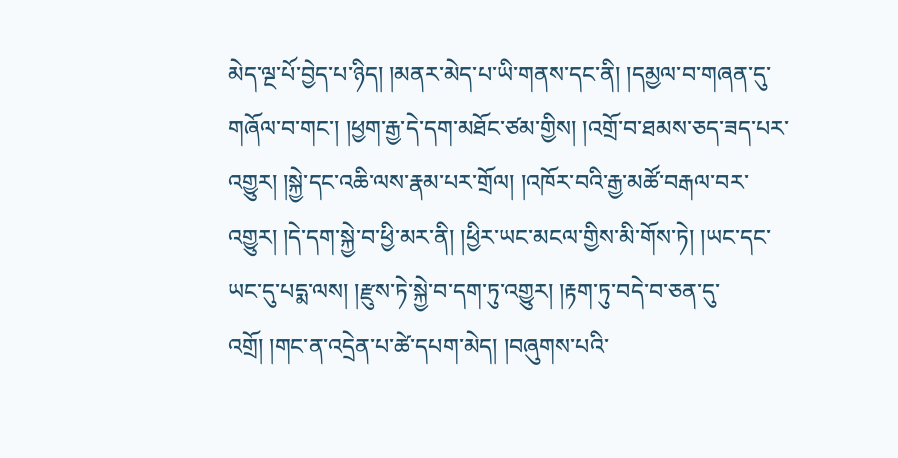མེད་ལྔ་པོ་བྱེད་པ་ཉིད། །མནར་མེད་པ་ཡི་གནས་དང་ནི། །དམྱལ་བ་གཞན་དུ་གཞོལ་བ་གང་། །ཕྱག་རྒྱ་དེ་དག་མཐོང་ཙམ་གྱིས། །འགྲོ་བ་ཐམས་ཅད་ཟད་པར་འགྱུར། །སྐྱེ་དང་འཆི་ལས་རྣམ་པར་གྲོལ། །འཁོར་བའི་རྒྱ་མཚོ་བརྒལ་བར་འགྱུར། །དེ་དག་སྐྱེ་བ་ཕྱི་མར་ནི། །ཕྱིར་ཡང་མངལ་གྱིས་མི་གོས་ཏེ། །ཡང་དང་ཡང་དུ་པདྨ་ལས། །རྫུས་ཏེ་སྐྱེ་བ་དག་ཏུ་འགྱུར། །རྟག་ཏུ་བདེ་བ་ཅན་དུ་འགྲོ། །གང་ན་འདྲེན་པ་ཚེ་དཔག་མེད། །བཞུགས་པའི་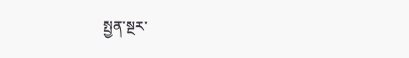སྤྱན་སྔར་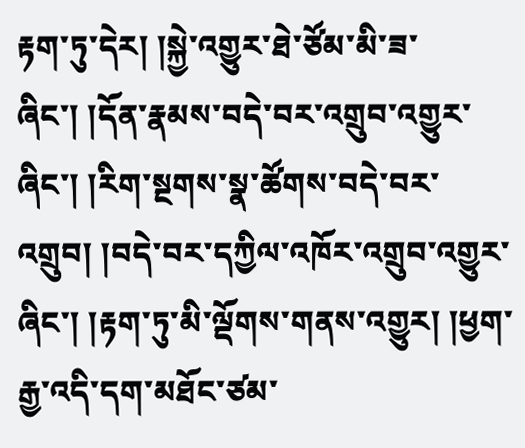རྟག་ཏུ་དེར། །སྐྱེ་འགྱུར་ཐེ་ཙོམ་མི་ཟ་ཞིང་། །དོན་རྣམས་བདེ་བར་འགྲུབ་འགྱུར་ཞིང་། །རིག་སྔགས་སྣ་ཚོགས་བདེ་བར་འགྲུབ། །བདེ་བར་དཀྱིལ་འཁོར་འགྲུབ་འགྱུར་ཞིང་། །རྟག་ཏུ་མི་ལྡོགས་གནས་འགྱུར། །ཕྱག་རྒྱ་འདི་དག་མཐོང་ཙམ་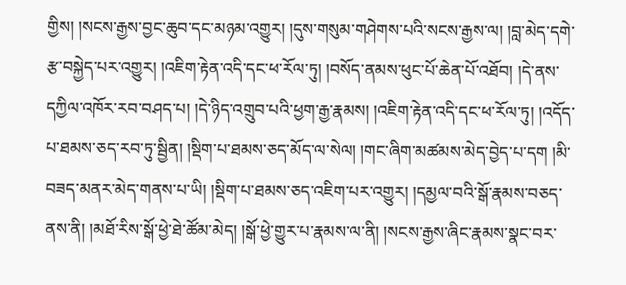གྱིས། །སངས་རྒྱས་བྱང་ཆུབ་དང་མཉམ་འགྱུར། །དུས་གསུམ་གཤེགས་པའི་སངས་རྒྱས་ལ། །བླ་མེད་དགེ་རྩ་བསྐྱེད་པར་འགྱུར། །འཇིག་རྟེན་འདི་དང་ཕ་རོལ་ཏུ། །བསོད་ནམས་ཕུང་པོ་ཆེན་པོ་འཐོབ། །དེ་ནས་དཀྱིལ་འཁོར་རབ་བཤད་པ། །དེ་ཉིད་འགྲུབ་པའི་ཕྱག་རྒྱ་རྣམས། །འཇིག་རྟེན་འདི་དང་ཕ་རོལ་ཏུ། །འདོད་པ་ཐམས་ཅད་རབ་ཏུ་སྦྱིན། །སྡིག་པ་ཐམས་ཅད་མོད་ལ་སེལ། །གང་ཞིག་མཚམས་མེད་བྱེད་པ་དག །མི་བཟད་མནར་མེད་གནས་པ་ཡི། །སྡིག་པ་ཐམས་ཅད་འཇིག་པར་འགྱུར། །དམྱལ་བའི་སྒོ་རྣམས་བཅད་ནས་ནི། །མཐོ་རིས་སྒོ་ཕྱེ་ཐེ་ཚོམ་མེད། །སྒོ་ཕྱེ་གྱུར་པ་རྣམས་ལ་ནི། །སངས་རྒྱས་ཞིང་རྣམས་སྣང་བར་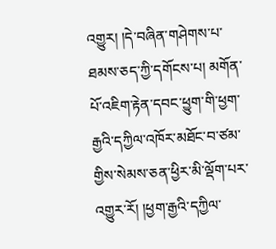འགྱུར། །དེ་བཞིན་གཤེགས་པ་ཐམས་ཅད་ཀྱི་དགོངས་པ། མགོན་པོ་འཇིག་རྟེན་དབང་ཕྱུག་གི་ཕྱག་རྒྱའི་དཀྱིལ་འཁོར་མཐོང་བ་ཙམ་གྱིས་སེམས་ཅན་ཕྱིར་མི་ལྡོག་པར་འགྱུར་རོ། །ཕྱག་རྒྱའི་དཀྱིལ་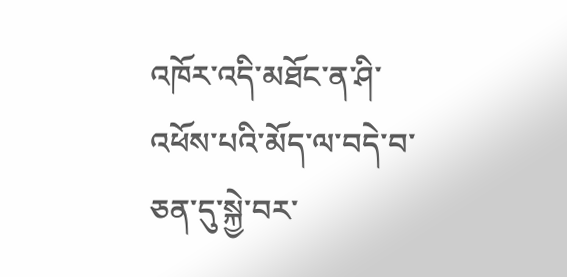འཁོར་འདི་མཐོང་ན་ཤི་འཕོས་པའི་མོད་ལ་བདེ་བ་ཅན་དུ་སྐྱེ་བར་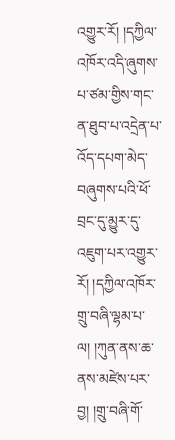འགྱུར་རོ། །དཀྱིལ་འཁོར་འདི་ཞུགས་པ་ཙམ་གྱིས་གང་ན་ཐུབ་པ་འདྲེན་པ་འོད་དཔག་མེད་བཞུགས་པའི་ཕོ་བྲང་དུ་མྱུར་དུ་འཇུག་པར་འགྱུར་རོ། །དཀྱིལ་འཁོར་གྲུ་བཞི་ལྷམ་པ་ལ། །ཀུན་ནས་ཆ་ནས་མཛེས་པར་བྱ། །གྲུ་བཞི་གོ་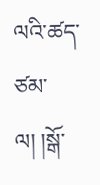ལའི་ཚད་ཙམ་ལ། །སྒོ་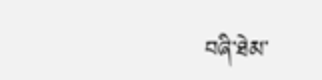བཞི་ཐེམ་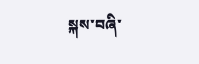སྐས་བཞི་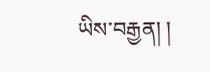ཡིས་བརྒྱན། །